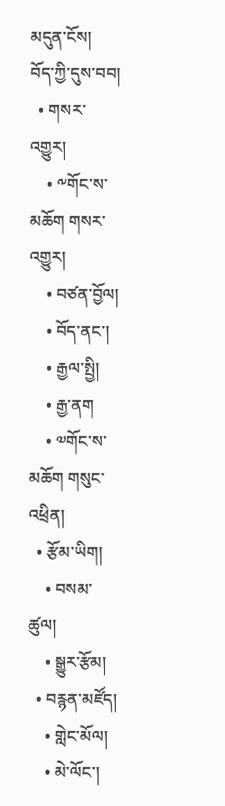མདུན་ངོས།
བོད་ཀྱི་དུས་བབ།
  • གསར་འགྱུར།
    • ༸གོང་ས་མཆོག གསར་འགྱུར།
    • བཙན་བྱོལ།
    • བོད་ནང་།
    • རྒྱལ་སྤྱི།
    • རྒྱ་ནག
    • ༧གོང་ས་མཆོག གསུང་འཕྲིན།
  • རྩོམ་ཡིག།
    • བསམ་ཚུལ།
    • སྒྱུར་རྩོམ།
  • བརྙན་མཛོད།
    • གླེང་མོལ།
    • མེ་ལོང་།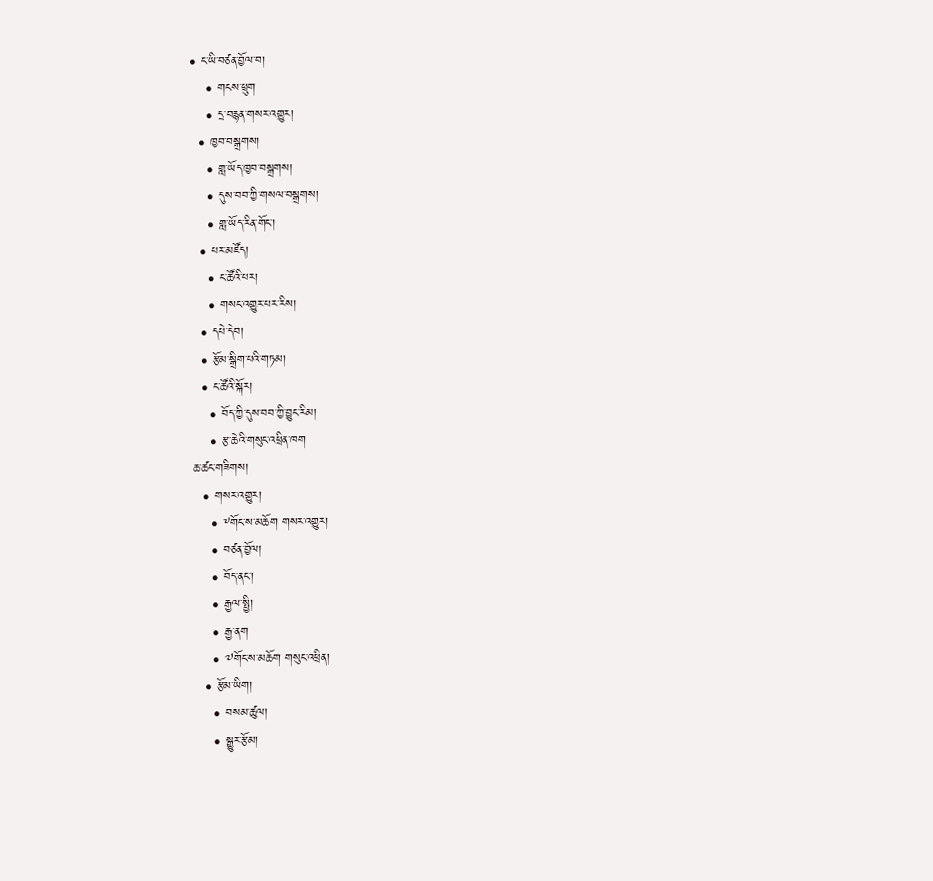• ང་ཡི་བཙན་བྱོལ་བ།
    • གངས་ཕྲུག
    • དྲ་བརྙན་གསར་འགྱུར།
  • ཁྱབ་བསྒྲགས།
    • གླ་ཡོད་ཁྱབ་བསྒྲགས།
    • དུས་བབ་ཀྱི་གསལ་བསྒྲགས།
    • གླ་ཡོད་རིན་གོང་།
  • པར་མཛོད།
    • ང་ཚོའི་པར།
    • གསང་འགྱུར་པར་རིས།
  • དཔེ་དེབ།
  • རྩོམ་སྒྲིག་པའི་གཏམ།
  • ང་ཚོའི་སྐོར།
    • བོད་ཀྱི་དུས་བབ་ཀྱི་བྱུང་རིམ།
    • རྩ་ཆེའི་གསུང་འཕྲིན་ཁག
ཆ་ཚང་གཟིགས།
  • གསར་འགྱུར།
    • ༸གོང་ས་མཆོག གསར་འགྱུར།
    • བཙན་བྱོལ།
    • བོད་ནང་།
    • རྒྱལ་སྤྱི།
    • རྒྱ་ནག
    • ༧གོང་ས་མཆོག གསུང་འཕྲིན།
  • རྩོམ་ཡིག།
    • བསམ་ཚུལ།
    • སྒྱུར་རྩོམ།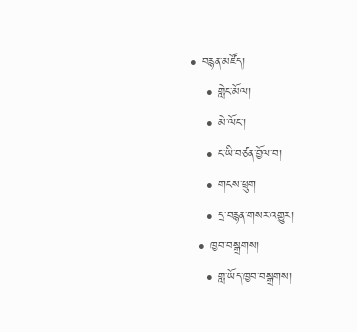• བརྙན་མཛོད།
    • གླེང་མོལ།
    • མེ་ལོང་།
    • ང་ཡི་བཙན་བྱོལ་བ།
    • གངས་ཕྲུག
    • དྲ་བརྙན་གསར་འགྱུར།
  • ཁྱབ་བསྒྲགས།
    • གླ་ཡོད་ཁྱབ་བསྒྲགས།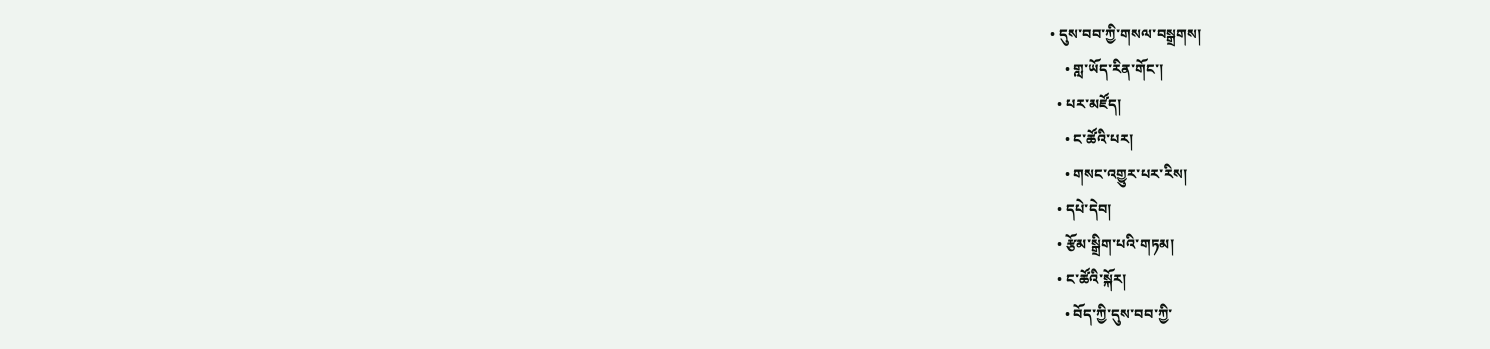• དུས་བབ་ཀྱི་གསལ་བསྒྲགས།
    • གླ་ཡོད་རིན་གོང་།
  • པར་མཛོད།
    • ང་ཚོའི་པར།
    • གསང་འགྱུར་པར་རིས།
  • དཔེ་དེབ།
  • རྩོམ་སྒྲིག་པའི་གཏམ།
  • ང་ཚོའི་སྐོར།
    • བོད་ཀྱི་དུས་བབ་ཀྱི་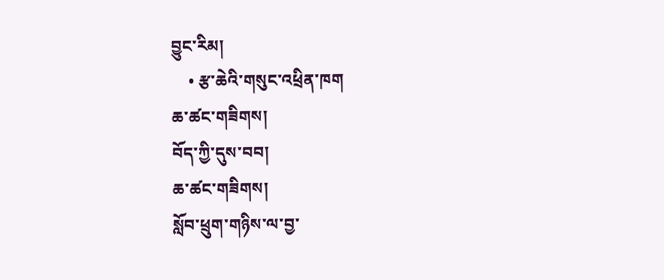བྱུང་རིམ།
    • རྩ་ཆེའི་གསུང་འཕྲིན་ཁག
ཆ་ཚང་གཟིགས།
བོད་ཀྱི་དུས་བབ།
ཆ་ཚང་གཟིགས།
སློབ་ཕྲུག་གཉིས་ལ་བྱ་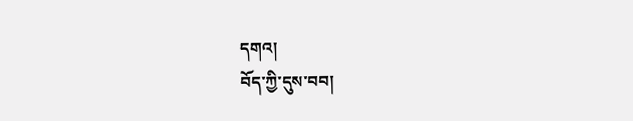དགའ།
བོད་ཀྱི་དུས་བབ།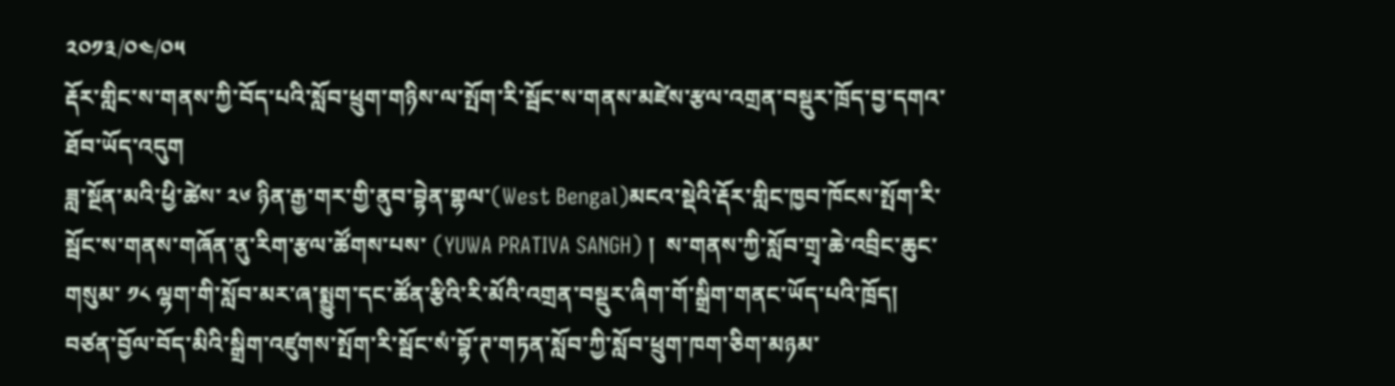༢༠༡༣/༠༤/༠༥
རྡོར་གླིང་ས་གནས་ཀྱི་བོད་པའི་སློབ་ཕྲུག་གཉིས་ལ་སྤོག་རི་སྦོང་ས་གནས་མཛེས་རྩལ་འགྲན་བསྡུར་ཁྲོད་བྱ་དགའ་ཐོབ་ཡོད་འདུག
ཟླ་སྔོན་མའི་ཕྱི་ཚེས་ ༢༦ ཉིན་རྒྱ་གར་གྱི་ནུབ་བྷེན་གྷལ་(West Bengal)མངའ་སྡེའི་རྡོར་གླིང་ཁྱབ་ཁོངས་སྤོག་རི་སྦོང་ས་གནས་གཞོན་ནུ་རིག་རྩལ་ཚོགས་པས་ (YUWA PRATIVA SANGH) །  ས་གནས་ཀྱི་སློབ་གྲྭ་ཆེ་འབྲིང་ཆུང་གསུམ་ ༡༨ ལྷག་གི་སློབ་མར་ཞ་སྨྱུག་དང་ཚོན་རྩིའི་རི་མོའི་འགྲན་བསྡུར་ཞིག་གོ་སྒྲིག་གནང་ཡོད་པའི་ཁྲོད། བཙན་བྱོལ་བོད་མིའི་སྒྲིག་འཛུགས་སྤོག་རི་སྦོང་སཾ་བྷོ་ཊ་གཏན་སློབ་ཀྱི་སློབ་ཕྲུག་ཁག་ཅིག་མཉམ་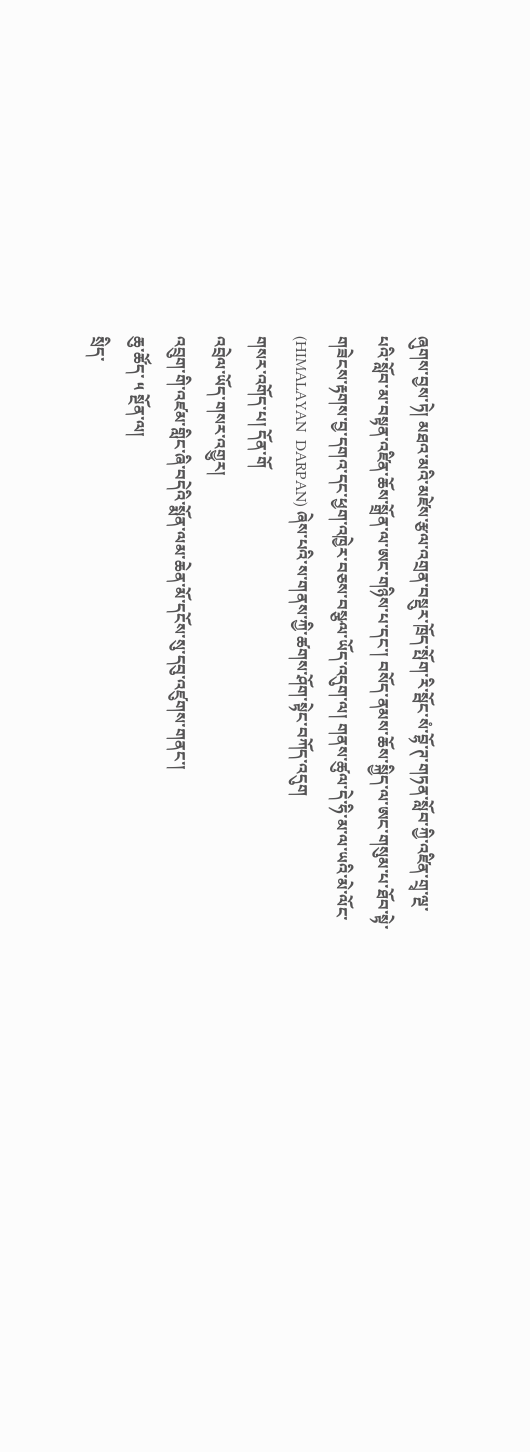ཞུགས་བྱས་ཏེ། མཐའ་མའི་མཛེས་རྩལ་འགྲན་བསྡུར་ཁྲོད་སྤོག་རི་སྦོང་སཾ་བྷོ་ཊ་གཏན་སློབ་ཀྱི་འཛིན་གྲྭ་ལྔ་པའི་སློབ་མ་བསྟན་འཛིན་ཆོས་སྒྲོན་ལ་ཨང་གཉིས་པ་དང་། བསོད་ནམས་ཆོས་སྐྱིད་ལ་ཨང་གསུམ་པ་ཐོབ་སྟེ་གཟེངས་རྟགས་བྱ་དགའ་དང་ཕྱག་འཁྱེར་བཅས་བསྩལ་ཡོད་འདུག་ལ། གནས་ཚུལ་དེ་ཧི་མ་ལ་ཡའི་མེ་ལོང་ (HIMALAYAN  DARPAN) ཞེས་པའི་ས་གནས་ཀྱི་ཚགས་ཤོག་སྟེང་བཀོད་འདུག
གསར་འགོད་པ། དོན་གོ
འབྲེལ་ཡོད་གསར་འགྱུར།
འབྲུག་གི་འཛམ་གླིང་ཞི་བདེའི་སྨོན་ལམ་ཆེན་མོ་དངོས་སུ་དབུ་འཛུགས་གནང་།
ཆུ་ཚོད་ ༥ སྔོན་ལ།
སྲིད་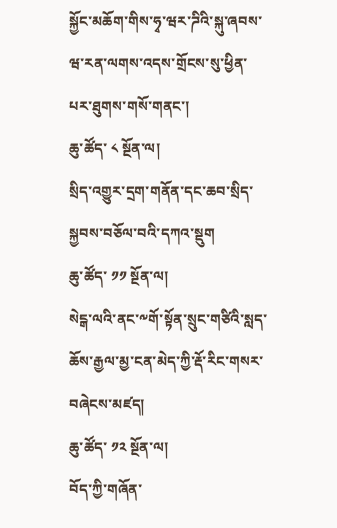སྐྱོང་མཆོག་གིས་ཧྭ་ཝར་ཌིའི་སྐུ་ཞབས་ཝ་རན་ལགས་འདས་གྲོངས་སུ་ཕྱིན་པར་ཐུགས་གསོ་གནང་།
ཆུ་ཚོད་ ༨ སྔོན་ལ།
སྲིད་འགྱུར་དྲག་གནོན་དང་ཆབ་སྲིད་སྐྱབས་བཅོལ་བའི་དཀའ་སྡུག
ཆུ་ཚོད་ ༡༡ སྔོན་ལ།
སེངྒ་ལའི་ནང་༸གོ་སྟོན་སྲུང་གཙིའི་སླད་ཆོས་རྒྱལ་མྱ་ངན་མེད་ཀྱི་རྡོ་རིང་གསར་བཞེངས་མཛད།
ཆུ་ཚོད་ ༡༢ སྔོན་ལ།
བོད་ཀྱི་གཞོན་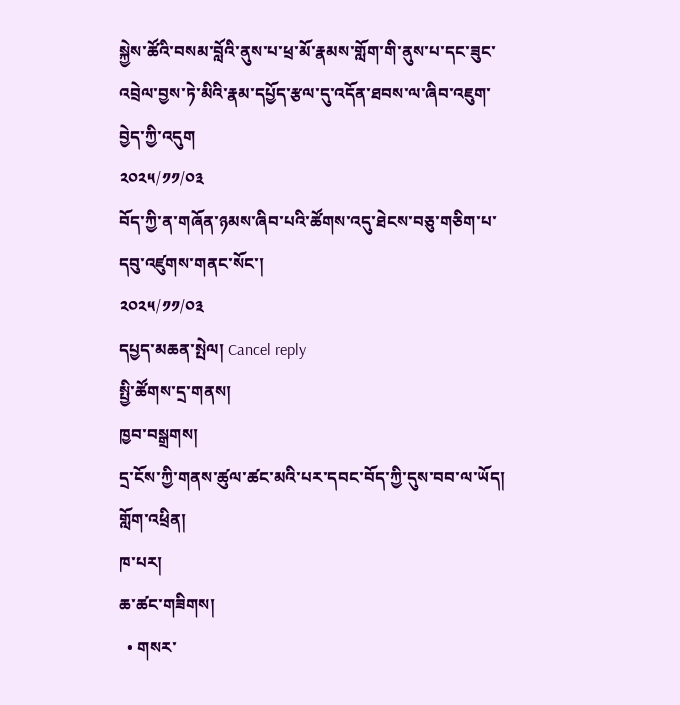སྐྱེས་ཚོའི་བསམ་བློའི་ནུས་པ་ཕྲ་མོ་རྣམས་གློག་གི་ནུས་པ་དང་ཟུང་འབྲེལ་བྱས་ཏེ་མིའི་རྣམ་དཔྱོད་རྩལ་དུ་འདོན་ཐབས་ལ་ཞིབ་འཇུག་བྱེད་ཀྱི་འདུག
༢༠༢༥/༡༡/༠༣
བོད་ཀྱི་ན་གཞོན་ཉམས་ཞིབ་པའི་ཚོགས་འདུ་ཐེངས་བཅུ་གཅིག་པ་དབུ་འཛུགས་གནང་སོང་།
༢༠༢༥/༡༡/༠༣
དཔྱད་མཆན་སྤེལ། Cancel reply
སྤྱི་ཚོགས་དྲ་གནས།
ཁྱབ་བསྒྲགས།
དྲ་ངོས་ཀྱི་གནས་ཚུལ་ཚང་མའི་པར་དབང་བོད་ཀྱི་དུས་བབ་ལ་ཡོད།
གློག་འཕྲིན།
ཁ་པར།
ཆ་ཚང་གཟིགས།
  • གསར་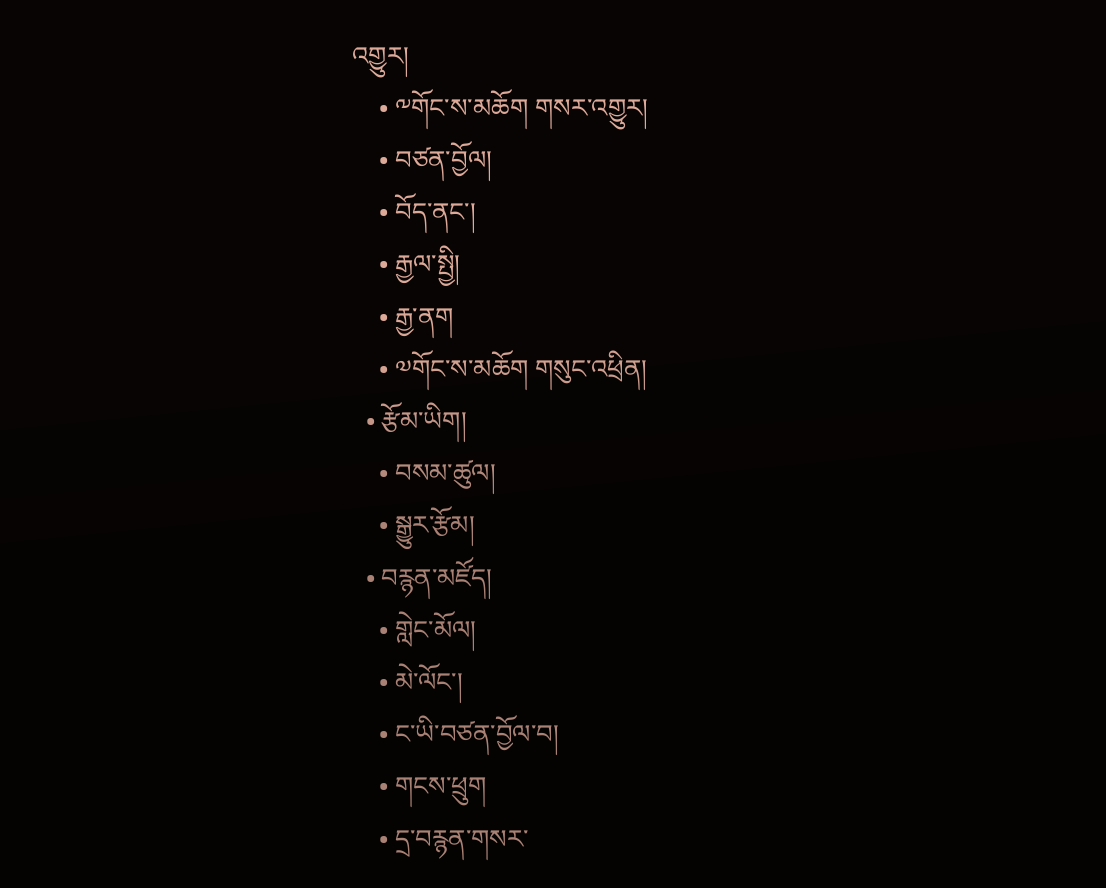འགྱུར།
    • ༸གོང་ས་མཆོག གསར་འགྱུར།
    • བཙན་བྱོལ།
    • བོད་ནང་།
    • རྒྱལ་སྤྱི།
    • རྒྱ་ནག
    • ༧གོང་ས་མཆོག གསུང་འཕྲིན།
  • རྩོམ་ཡིག།
    • བསམ་ཚུལ།
    • སྒྱུར་རྩོམ།
  • བརྙན་མཛོད།
    • གླེང་མོལ།
    • མེ་ལོང་།
    • ང་ཡི་བཙན་བྱོལ་བ།
    • གངས་ཕྲུག
    • དྲ་བརྙན་གསར་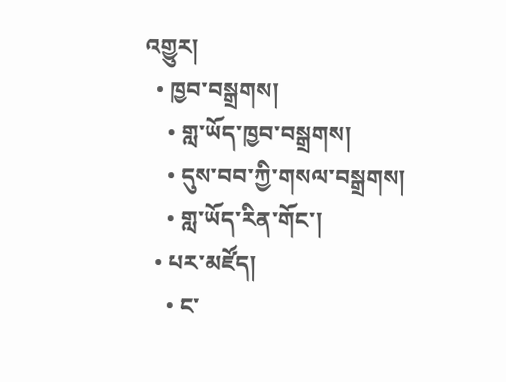འགྱུར།
  • ཁྱབ་བསྒྲགས།
    • གླ་ཡོད་ཁྱབ་བསྒྲགས།
    • དུས་བབ་ཀྱི་གསལ་བསྒྲགས།
    • གླ་ཡོད་རིན་གོང་།
  • པར་མཛོད།
    • ང་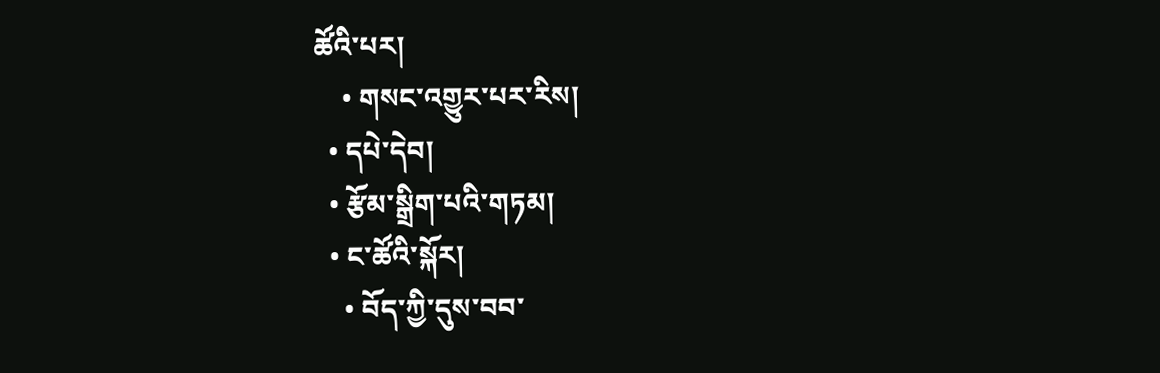ཚོའི་པར།
    • གསང་འགྱུར་པར་རིས།
  • དཔེ་དེབ།
  • རྩོམ་སྒྲིག་པའི་གཏམ།
  • ང་ཚོའི་སྐོར།
    • བོད་ཀྱི་དུས་བབ་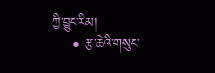ཀྱི་བྱུང་རིམ།
    • རྩ་ཆེའི་གསུང་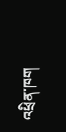འཕྲིན་ཁག